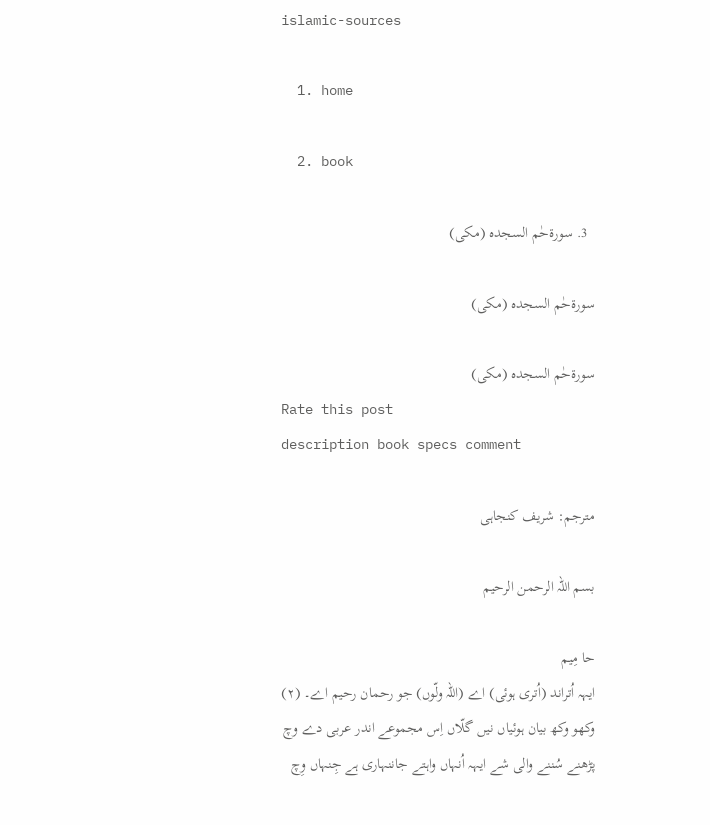islamic-sources

  1. home

  2. book

  3. سورۃحٰم السجدہ (مکی)

سورۃحٰم السجدہ (مکی)

سورۃحٰم السجدہ (مکی)
Rate this post
description book specs comment

مترجم: شریف کنجاہی

بسم اللہ الرحمن الرحیم

حا مِیم
ایہہ اُتراند (اُتری ہوئی) اے (اللہ ولّوں) جو رحمان رحیم اے۔ (٢)
وکھو وکھ بیان ہوئیاں نیں گلّاں اِس مجموعے اندر عربی دے وچ
پڑھنے سُننے والی شے ایہہ اُنہاں واہتے جاننہاری ہے جِنہاں وِچ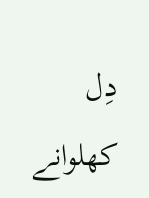دِل کھلوانے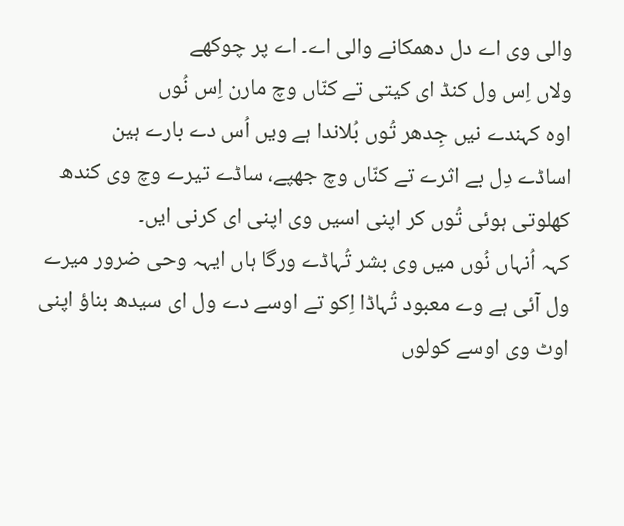والی وی اے دل دھمکانے والی اے۔ اے پر چوکھے
ولاں اِس ول کنڈ ای کیتی تے کنّاں وچ مارن اِس نُوں
اوہ کہندے نیں جِدھر تُوں بُلاندا ہے ویں اُس دے بارے ہین
اساڈے دِل بے اثرے تے کنّاں وچ جھپے، ساڈے تیرے وچ وی کندھ
کھلوتی ہوئی تُوں کر اپنی اسیں وی اپنی ای کرنی ایں۔
کہہ اُنہاں نُوں میں وی بشر تُہاڈے ورگا ہاں ایہہ وحی ضرور میرے
ول آئی ہے وے معبود تُہاڈا اِکو تے اوسے دے ول ای سیدھ بناؤ اپنی
اوٹ وی اوسے کولوں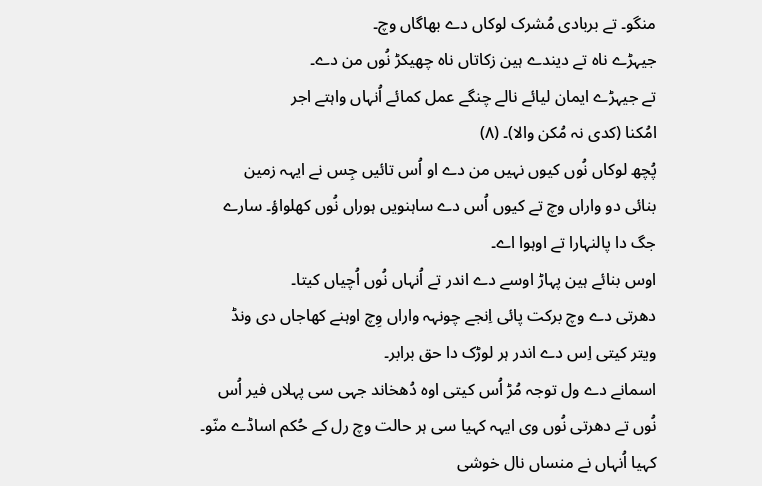منگو۔ تے بربادی مُشرک لوکاں دے بھاگاں وچ۔
جیہڑے ناہ تے دیندے ہین زکاتاں ناہ چھیکڑ نُوں من دے۔
تے جیہڑے ایمان لیائے نالے چنگے عمل کمائے اُنہاں واہتے اجر
امُکنا (کدی نہ مُکن والا)۔ (٨)
پُچھ لوکاں نُوں کیوں نہیں من دے او اُس تائیں جِس نے ایہہ زمین
بنائی دو واراں وچ تے کیوں اُس دے ساہنویں ہوراں نُوں کھلواؤ۔ سارے
جگ دا پالنہارا تے اوہوا اے۔
اوس بنائے ہین پہاڑ اوسے دے اندر تے اُنہاں نُوں اُچیاں کیتا۔
دھرتی دے وچ برکت پائی اِنجے چونہہ واراں وِچ اوہنے کھاجاں دی ونڈ
ویتر کیتی اِس دے اندر ہر لوڑک دا حق برابر۔
اسمانے دے ول توجہ مُڑ اُس کیتی اوہ دُھخاند جہی سی پہلاں فیر اُس
نُوں تے دھرتی نُوں وی ایہہ کہیا سی ہر حالت وچ رل کے حُکم اساڈے منّو۔
کہیا اُنہاں نے منساں نال خوشی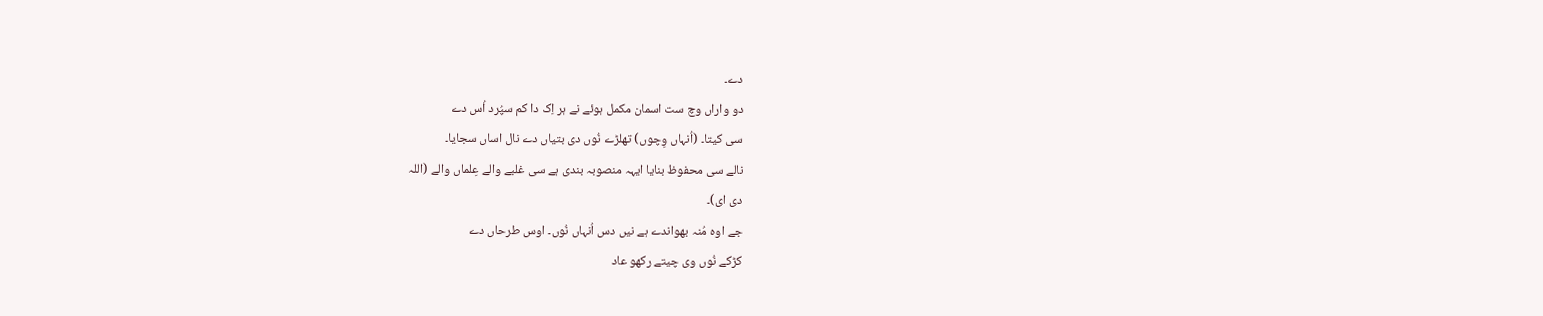دے۔
دو واراں وچ ست اسمان مکمل ہوئے نے ہر اِک دا کم سپُرد اُس دے
سی کیتا۔ (اُنہاں وِچوں) تھلڑے نُوں دی بتیاں دے نال اساں سجایا۔
نالے سی محفوظ بنایا ایہہ منصوبہ بندی ہے سی غلبے والے عِلماں والے (اللہ
دی ای)۔
جے اوہ مُنہ بھواندے ہے نیں دس اُنہاں نُوں۔ اوس طرحاں دے
کڑکے نُوں وی چیتے رکھو عاد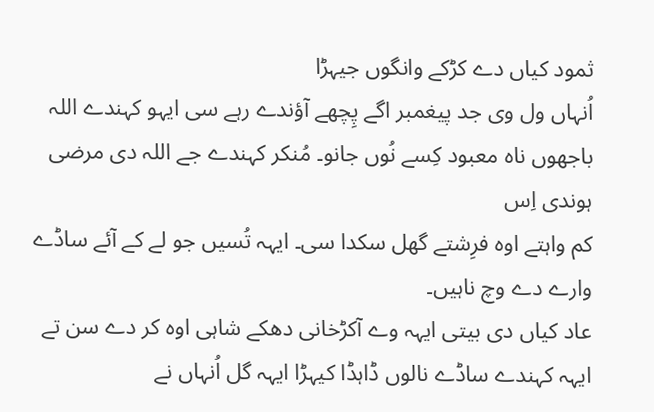ثمود کیاں دے کڑکے وانگوں جیہڑا
اُنہاں ول وی جد پیغمبر اگے پِچھے آؤندے رہے سی ایہو کہندے اللہ
باجھوں ناہ معبود کِسے نُوں جانو۔ مُنکر کہندے جے اللہ دی مرضی ہوندی اِس
کم واہتے اوہ فرِشتے گھل سکدا سی۔ ایہہ تُسیں جو لے کے آئے ساڈے
وارے دے وچ ناہیں۔
عاد کیاں دی بیتی ایہہ وے آکڑخانی دھکے شاہی اوہ کر دے سن تے
ایہہ کہندے ساڈے نالوں ڈاہڈا کیہڑا ایہہ گل اُنہاں نے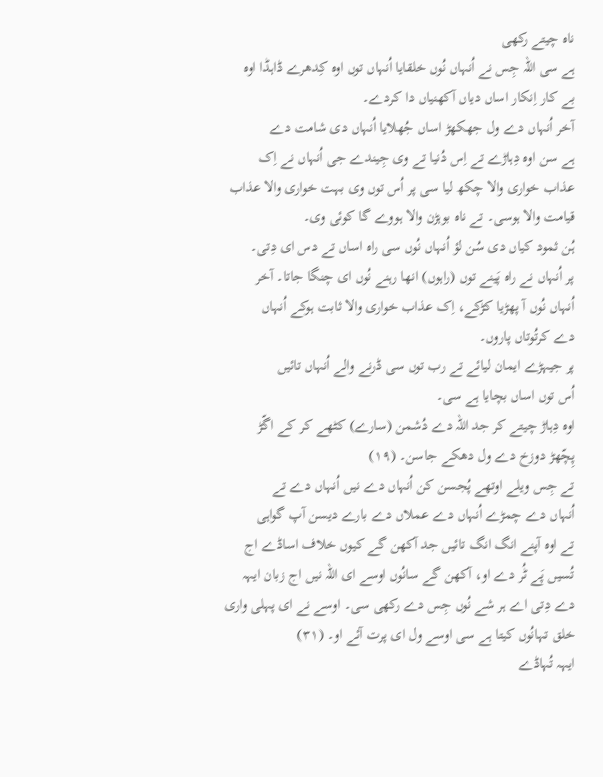ناہ چیتے رکھی
ہے سی اللہ جِس نے اُنہاں نُوں خلقایا اُنہاں توں اوہ کِدھرے ڈاہڈا اوہ
بے کار اِنکار اساں دیاں آکھنیاں دا کردے۔
آخر اُنہاں دے ول جھکھڑ اساں جُھلایا اُنہاں دی شامت دے
ہے سن اوہ دِہاڑے تے اِس دُنیا تے وی جِیندے جی اُنہاں نے اِک
عذاب خواری والا چکھ لیا سی پر اُس توں وی بہت خواری والا عذاب
قیامت والا ہوسی۔ تے ناہ بوہڑن والا ہووے گا کوئی وی۔
ہُن ثمود کیاں دی سُن لؤ اُنہاں نُوں سی راہ اساں تے دس ای دِتی۔
پر اُنہاں نے راہ پَینے توں (راہوں) انھا رہنے نُوں ای چنگا جاتا۔ آخر
اُنہاں نُوں آ پھڑیا کڑکے، اِک عذاب خواری والا ثابت ہوکے اُنہاں
دے کرتُوتاں پاروں۔
پر جیہڑے ایمان لیائے تے رب توں سی ڈرنے والے اُنہاں تائیں
اُس توں اساں بچایا ہے سی۔
اوہ دِہاڑ چیتے کر جد اللہ دے دُشمن (سارے) کٹھے کر کے اگّڑ
پِچّھڑ دوزخ دے ول دھکے جاسن۔ (١٩)
تے جِس ویلے اوتھے پُجسن کن اُنہاں دے نیں اُنہاں دے تے
اُنہاں دے چمڑے اُنہاں دے عملاں دے بارے دیسن آپ گواہی
تے اوہ آپنے انگ انگ تائیں جد آکھن گے کیوں خلاف اساڈے اج
تُسیں پَے ٹُر دے او، آکھن گے سانُوں اوسے ای اللہ نیں اج زبان ایہہ
دے دِتی اے ہر شے نُوں جِس دے رکھی سی۔ اوسے نے ای پہلی واری
خلق تہانُوں کیتا ہے سی اوسے ول ای پرت آئے او۔ (٣١)
ایہہ تُہاڈے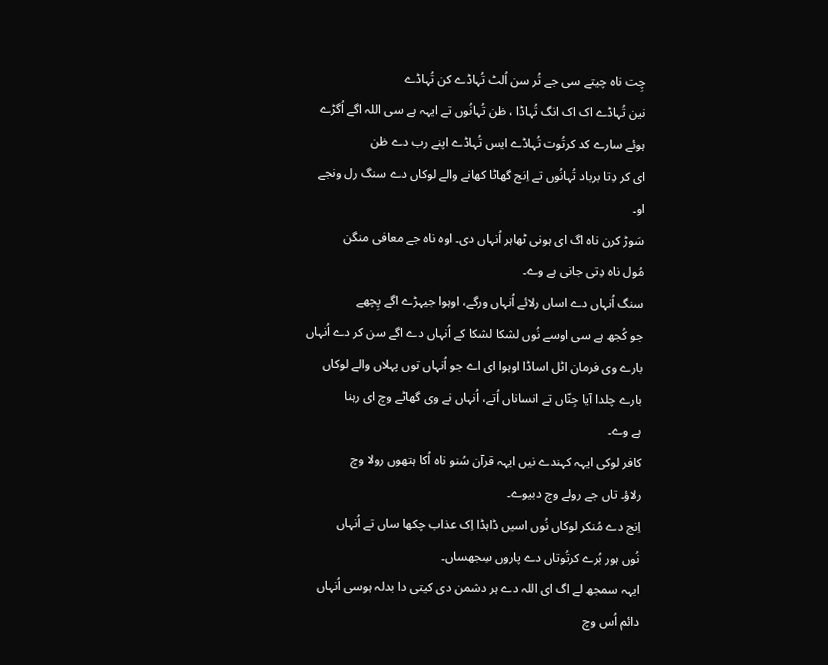چِت ناہ چیتے سی جے تُر سن اُلٹ تُہاڈے کن تُہاڈے
نین تُہاڈے اک اک انگ تُہاڈا ، ظن تُہانُوں تے ایہہ ہے سی اللہ اگے اُگڑے
ہوئے سارے کد کرتُوت تُہاڈے ایس تُہاڈے اپنے رب دے ظن
ای کر دِتا برباد تُہانُوں تے اِنج گھاٹا کھانے والے لوکاں دے سنگ رل ونجے
او۔
سَوڑ کرن ناہ اگ ای ہونی ٹھاہر اُنہاں دی۔ اوہ ناہ جے معافی منگن
مُول ناہ دِتی جانی ہے وے۔
سنگ اُنہاں دے اساں رلائے اُنہاں ورگے، اوہوا جیہڑے اگے پِچھے
جو کُجھ ہے سی اوسے نُوں لشکا لشکا کے اُنہاں دے اگے سن کر دے اُنہاں
بارے وی فرمان اٹل اساڈا اوہوا ای اے جو اُنہاں توں پہلاں والے لوکاں
بارے چلدا آیا جِنّاں تے انساناں اُتے، اُنہاں نے وی گھاٹے وچ ای رہنا
ہے وے۔
کافر لوکی ایہہ کہندے نیں ایہہ قرآن سُنو ناہ اُکا ہتھوں رولا وچ
رلاؤ۔ تاں جے رولے وچ دبیوے۔
اِنج دے مُنکر لوکاں نُوں اسیں ڈاہڈا اِک عذاب چکھا ساں تے اُنہاں
نُوں ہور بُرے کرتُوتاں دے پاروں سِجھساں۔
ایہہ سمجھ لے اگ ای اللہ دے ہر دشمن دی کیتی دا بدلہ ہوسی اُنہاں
دائم اُس وچ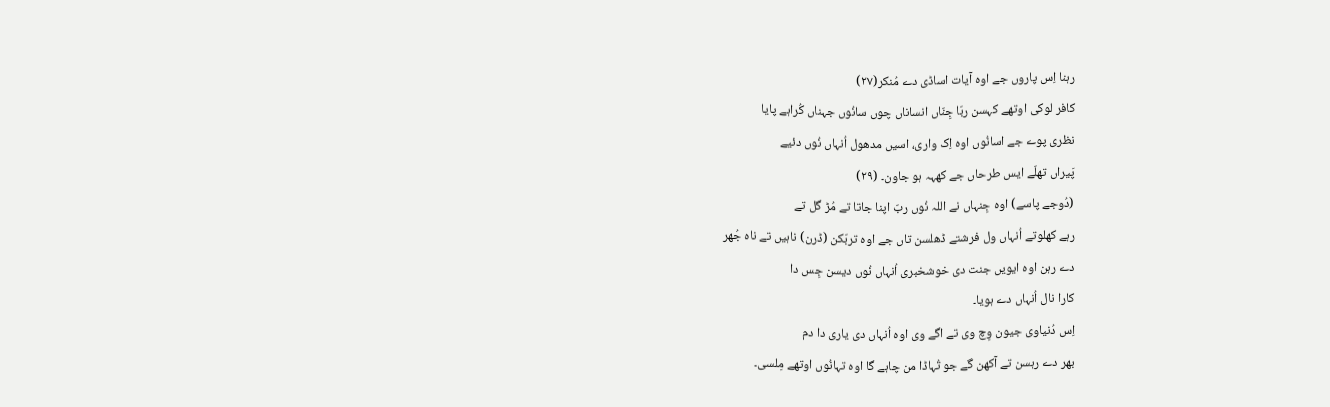رہنا اِس پاروں جے اوہ آیات اساڈی دے مُنکر(٢٧)
کافر لوکی اوتھے کہسن ربّا جِنّاں انساناں چوں سانُوں جہناں کُراہے پایا
نظری پوے جے اسانُوں اوہ اِک واری، اسیں مدھول اُنہاں نُوں دئیے
پَیراں تھلّے ایس طرحاں جے کھہہ ہو جاون۔ (٢٩)
(دُوجے پاسے) اوہ جِنہاں نے اللہ نُوں ربّ اپنا جاتا تے مُڑ گل تے
رہے کھلوتے اُنہاں ول فرشتے ڈھلسن تاں جے اوہ تربّکن (ڈرن) ناہیں تے ناہ جُھر
دے رہن اوہ ایویں جنت دی خوشخبری اُنہاں نُوں دیسن جِس دا
کارا نال اُنہاں دے ہویا۔
اِس دُنیاوی جیون وِچ وی تے اگے وی اوہ اُنہاں دی یاری دا دم
بھر دے رہسن تے آکھن گے جو تُہاڈا من چاہے گا اوہ تہانُوں اوتھے مِلسی۔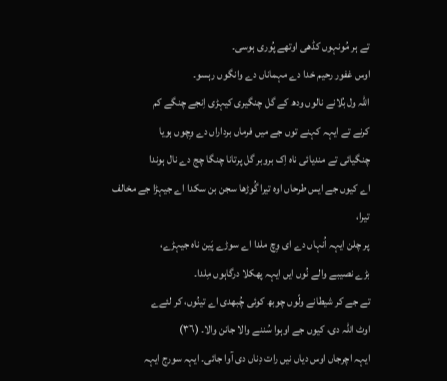تے ہر مُونہوں کڈھی اوتھے پُوری ہوسی۔
اوس غفور رحیم خدا دے مہماناں دے وانگوں رہسو۔
اللہ ول بُلانے نالوں ودھ کے گل چنگیری کیہڑی اِنجے چنگے کم
کرنے تے ایہہ کہنے توں جے میں فرماں برداراں دے وِچوں ہویا
چنگیائی تے مندیائی ناہ اِک بروبر گل پرتانا چنگا چج دے نال ہوندا
اے کیوں جے ایس طرحاں اوہ تیرا گُوڑھا سجن بن سکدا اے جیہڑا جے مخالف
تیرا،
پر چلن ایہہ اُنہاں دے ای وِچ ملدا اے سوڑے پَین ناہ جیہڑے،
بڑے نصیبے والے نُوں ایں ایہہ پھکلا درگاہوں مِلدا۔
تے جے کر شیطانے ولّوں چوبھ کوئی چُبھدی اے تینُوں، کر لئےے
اوٹ اللہ دی، کیوں جے اوہوا سُننے والا جانن والا۔ (٣٦)
ایہہ اچرجاں اوس دیاں نیں رات دِناں دی آوا جائی۔ ایہہ سورج ایہہ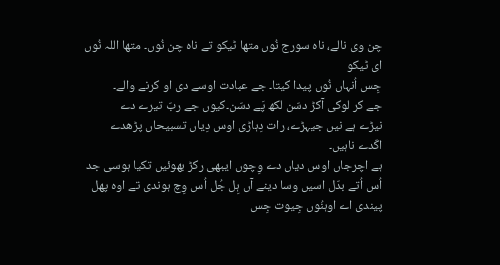چن وی نالے، ناہ سورج نُوں متھا ٹیکو تے ناہ چن نُوں۔ متھا اللہ نُوں ای ٹیکو
جِس اُنہاں نُوں پیدا کیتا۔ جے عبادت اوسے دی او کرنے والے۔
جے کر لوکی آکڑ دسّن لکھ پَے دسّن۔کیوں جے ربّ تیرے دے
نیڑے ہے نیں جیہڑے، رات دِہاڑی اوس دِیاں تسبیحاں پڑھدے
اکّدے ناہیں۔
ہے اچرجاں اوس دیاں دے وِچوں ایبھی رکڑ بھوئیں تکیا ہوسی جد
اُس اُتے بدّل اسیں وسا دینے آں ہِل جُل اُس وِچ ہوندی تے اوہ پھل
پیندی اے اوہنُوں جِیوت جِس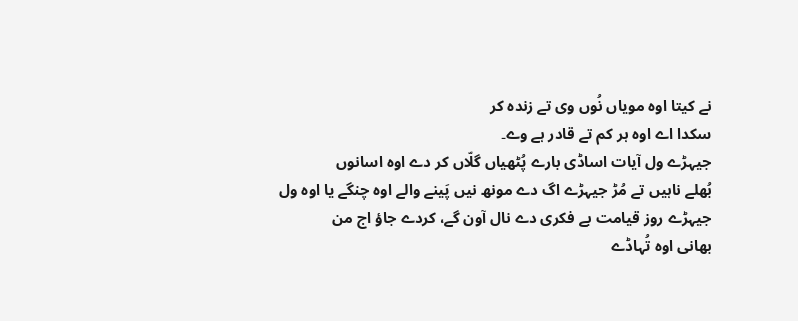نے کیتا اوہ مویاں نُوں وی تے زندہ کر
سکدا اے اوہ ہر کم تے قادر ہے وے۔
جیہڑے ول آیات اساڈی بارے پُٹھیاں گلّاں کر دے اوہ اسانوں
بُھلے ناہیں تے مُڑ جیہڑے اگ دے مونھ نیں پَینے والے اوہ چنگے یا اوہ ول
جیہڑے روز قیامت بے فکری دے نال آون گے، کردے جاؤ اج من
بھانی اوہ تُہاڈے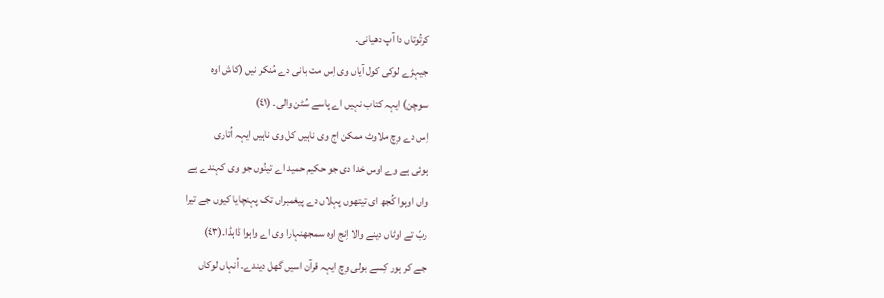کرتُوتاں دا آپ دھیانی۔
جیہڑے لوکی کول آیاں وی اِس مت بانی دے مُنکر نیں (کاش اوہ
سوچن) ایہہ کتاب نہیں اے پاسے سُٹن والی۔ (٤١)
اِس دے وِچ ملاوٹ ممکن اج وی ناہیں کل وی ناہیں ایہہ اُتاری
ہوئی ہے وے اوس خدا دی جو حکیم حمید اے تینُوں جو وی کہندے ہے
واں اوہوا کُجھ ای تیتھوں پہلاں دے پیغمبراں تک پہنچایا کیوں جے تیرا
ربّ تے اوٹاں دینے والا اِنج اوہ سمجھنہارا وی اے واہوا ڈاہڈا۔(٤٣)
جے کر ہور کِسے بولی وِچ ایہہ قرآن اسیں گھل دیندے۔ اُنہاں لوکاں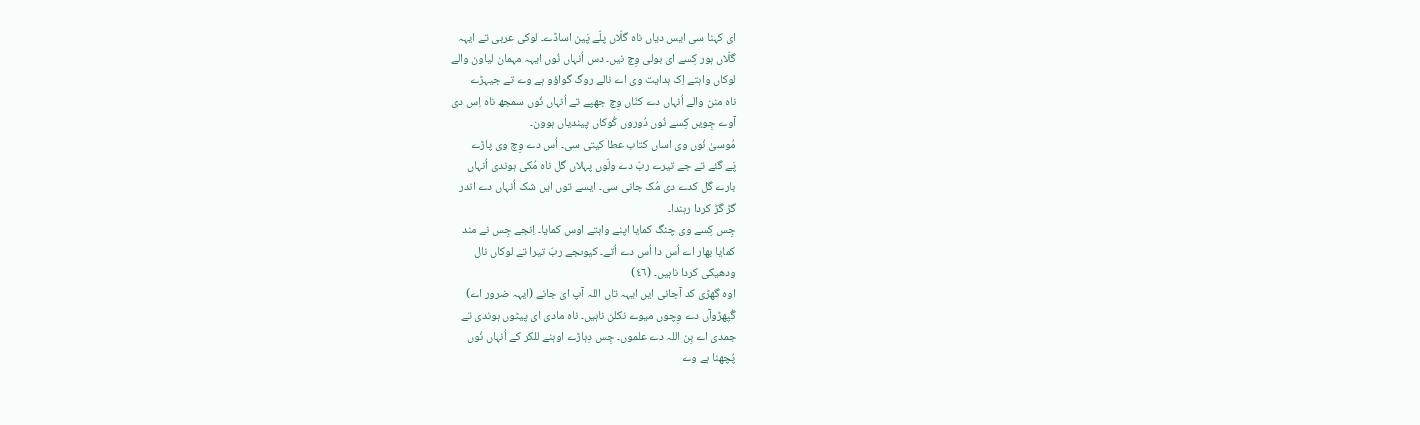ای کہنا سی ایس دیاں ناہ گلّاں پلّے پَین اساڈے۔ لوکی عربی تے ایہہ
گلّاں ہور کِسے ای بولی وِچ نیں۔ دس اُنہاں نُوں ایہہ مہمان لیاون والے
لوکاں واہتے اِک ہدایت وی اے نالے روگ گواؤو ہے وے تے جیہڑے
ناہ منن والے اُنہاں دے کنّاں وِچ جھپے تے اُنہاں نُوں سمجھ ناہ اِس دی
آوے جِویں کِسے نُوں دُوروں کُوکاں پیندیاں ہوون۔
مُوسیٰ نُوں وی اساں کتاب عطا کیتی سی۔ اُس دے وِچ وی پاڑے
پَے گئے تے جے تیرے ربّ دے ولّوں پہلاں گل ناہ مُکی ہوندی اُنہاں
بارے گل کدے دی مُک جانی سی۔ ایسے توں ایں شک اُنہاں دے اندر
گڑ گڑ کردا رہندا۔
جِس کِسے وی چنگ کمایا اپنے واہتے اوس کمایا۔ اِنجے جِس نے مند
کمایا بھار اے اُس دا اُس دے اُتے۔ کیوںجے ربّ تیرا تے لوکاں نال
ودھیکی کردا ناہیں۔ (٤٦)
اوہ گھڑی کد آجانی ایں ایہہ تاں اللہ آپ ای جانے (ایہہ ضرور اے)
گُپھڑوآں دے وِچوں میوے نکلن ناہیں۔ ناہ مادی ای پیٹوں ہوندی تے
جمدی اے بِن اللہ دے علموں۔ جِس دِہاڑے اوہنے للکر کے اُنہاں نُوں
پُچھنا ہے وے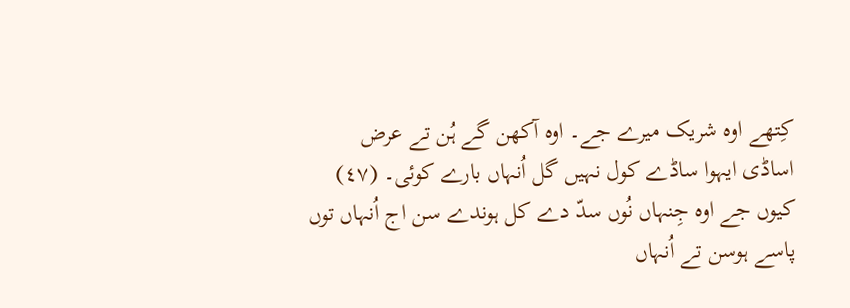کِتھے اوہ شریک میرے جے۔ اوہ آکھن گے ہُن تے عرض
اساڈی ایہوا ساڈے کول نہیں گل اُنہاں بارے کوئی۔ (٤٧)
کیوں جے اوہ جِنہاں نُوں سدّ دے کل ہوندے سن اج اُنہاں توں
پاسے ہوسن تے اُنہاں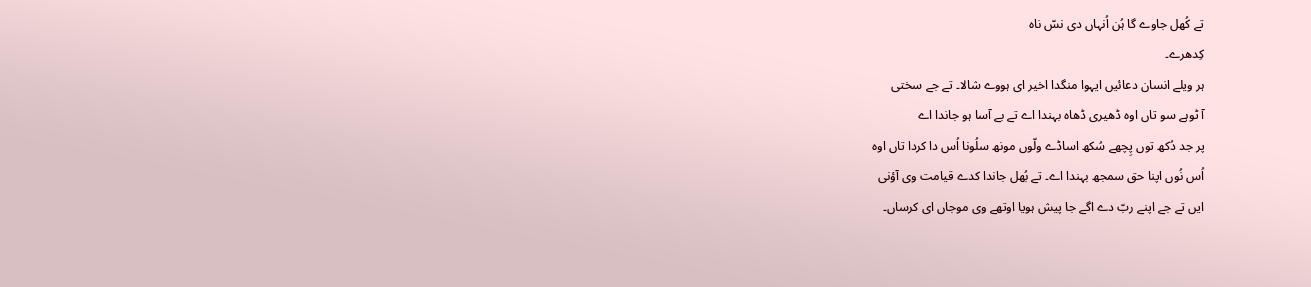تے کُھل جاوے گا ہُن اُنہاں دی نسّ ناہ
کِدھرے۔
ہر ویلے انسان دعائیں ایہوا منگدا اخیر ای ہووے شالا۔ تے جے سختی
آ ٹوہے سو تاں اوہ ڈھیری ڈھاہ بہندا اے تے بے آسا ہو جاندا اے
پر جد دُکھ توں پِچھے سُکھ اساڈے ولّوں مونھ سلُونا اُس دا کردا تاں اوہ
اُس نُوں اپنا حق سمجھ بہندا اے۔ تے بُھل جاندا کدے قیامت وی آؤنی
ایں تے جے اپنے ربّ دے اگے جا پیش ہویا اوتھے وی موجاں ای کرساں۔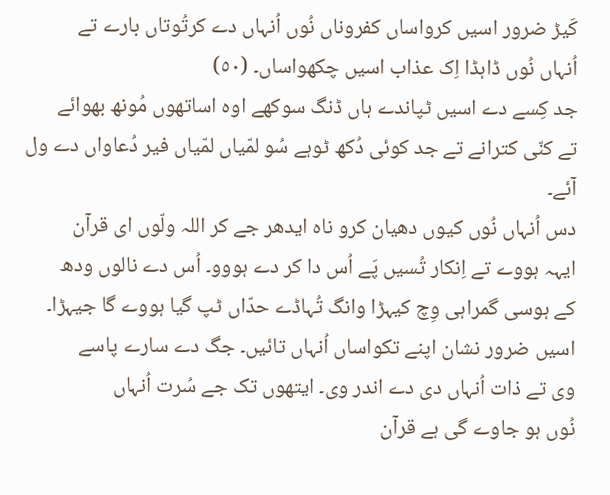کَیڑ ضرور اسیں کرواساں کفروناں نُوں اُنہاں دے کرتُوتاں بارے تے
اُنہاں نُوں ڈاہڈا اِک عذاب اسیں چکھواساں۔ (٥٠)
جد کِسے دے اسیں ٹپاندے ہاں ڈنگ سوکھے اوہ اساتھوں مُونھ بھوائے
تے کنّی کترانے تے جد کوئی دُکھ ٹوہے سُو لمّیاں لمّیاں فیر دُعاواں دے ول
آئے۔
دس اُنہاں نُوں کیوں دھیان کرو ناہ ایدھر جے کر اللہ ولّوں ای قرآن
ایہہ ہووے تے اِنکار تُسیں پَے اُس دا کر دے ہووو۔ اُس دے نالوں ودھ
کے ہوسی گمراہی وِچ کیہڑا وانگ تُہاڈے حدّاں ٹپ گیا ہووے گا جیہڑا۔
اسیں ضرور نشان اپنے تکواساں اُنہاں تائیں۔ جگ دے سارے پاسے
وی تے ذات اُنہاں دی دے اندر وی۔ ایتھوں تک جے سُرت اُنہاں
نُوں ہو جاوے گی ہے قرآن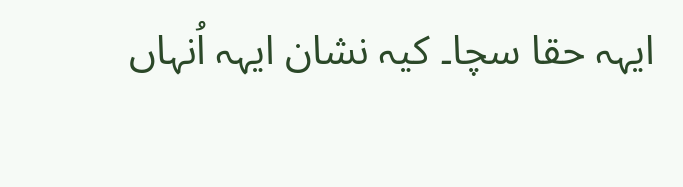ایہہ حقا سچا۔ کیہ نشان ایہہ اُنہاں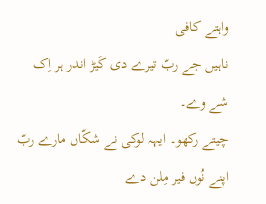واہتے کافی
ناہیں جے ربّ تیرے دی کَیڑ اندر ہر اِک شے وے۔
چیتے رکھو۔ ایہہ لوکی نے شکّاں مارے ربّ اپنے نُوں فیر مِلن دے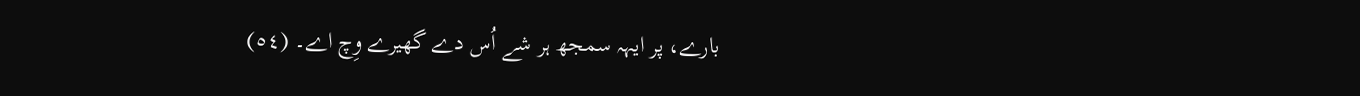بارے، پر ایہہ سمجھ ہر شے اُس دے گھیرے وِچ اے۔ (٥٤)